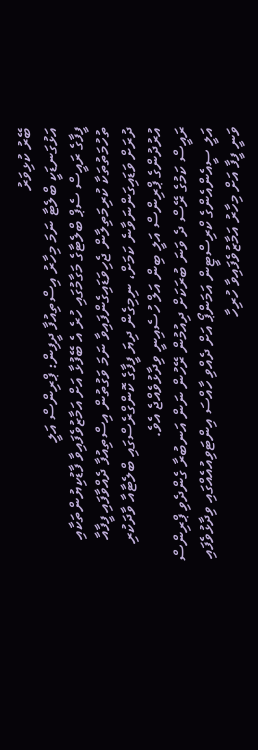ބޭރު ކުޅިވަރު
އަޅުގަނޑަކީ ބްލެޓާ ނަމަ މިހާރު އިސްތިއުފާ ދީފިން: ޕްރިންސް އަލީ
ފީފާގެ ރައީސް ސެޕް ބްލެޓާގެ މަގާމުގައި ހުރެ އެ ބޭފުޅާ އަށް އަމާޒުވެފައިވާ ފާޑުކިޔުންތަކާއި ތުހުމަތުތަކާ ކުރިމަތިލާން ޖެހިވަޑައިގެންފައިވާ ނަމަ ވަގުތުން އިސްތިއުފާ ދެއްވާފައި ފީފާއާ ދުރަށް ވަޑައިގަންނަވާނެ ކަމަށް، ނިމިގެން ދިޔަ ފީފާގެ ކޮންގްރެސްގައި ބްލެޓާއާ ވާދަކުރި އުރުދުންގެ ޕްރިންސް އަލީ ބިން އަލް ހުސެއިނީ ވިދާޅުވެއްޖެ އެވެ.
ރައީސް ކަމުގެ ރޭސް ދެ ވަނަ ބުރަކަށް ދިއުމުން ރޭހުން ނަން އަނބުރާ ގެންދެވި ޕްރިންސް އަލީ ސީއެންއެންގެ ކްރިސްޓީން އަމަންޕޯ އަށް ދެއްވި ހާއްސަ އިންޓަވިއުއެއްގައި ވިދާޅުވެފައި ވަނީ ފީފާ އަށް މިހާރު އަމާޒުވެފައިވާ ހުރިހާ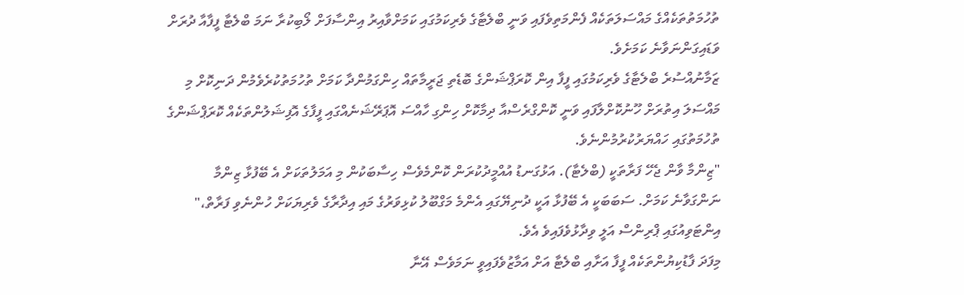ތުހުމަތުތަކެއްގެ މައްސަލަތަކެއް ފެންމަތިވެފައި ވަނީ ބްލެޓާގެ ވެރިކަމުގައި ކަމަށްވާއިރު އިންސާފަށް ލޯބިކުރާ ނަމަ ބްލެޓާ ފީފާއާ ދުރަށް ވަޑައިގަންނަވާނެ ކަމަށެވެ.
ޒަމާނުއްސުރެ ބްލެޓާގެ ވެރިކަމުގައި ފީފާ އިން ކޮރަޕްޝަންގެ ބޮޑެތި ޖަރީމާތައް ހިންގަމުންދާ ކަމަށް ތުހުމަތުކުރެވެމުން ދަނިކޮށް މި މައްސަލަ އިތުރަށް ހޫނުކޮށްލާފައި ވަނީ ކޮންގްރެސްއާ ދިމާކޮށް ހިންގި ހާއްސަ އޮޕަރޭޝަނެއްގައި ފީފާގެ އޮފިޝަލުންތަކެއް ކޮރަޕްޝަންގެ ތުހުމަތުގައި ހައްޔަރުކުރުމުންނެވެ.
"ޒިންމާ ވާން ޖެހޭ ފަރާތަކީ (ބްލެޓާ). އަޅުގަނޑު އުއްމީދުކުރަން ކޮންމެވެސް ހިސާބަކުން މި އަމަލުތަކަށް އެ ބޭފުޅާ ޒިންމާ ނަންގަވާނެ ކަމަށް. ސަބަބަކީ އެ ބޭފުޅާ އަކީ ދުނިޔޭގައި އެންމެ މަގްބޫލު ކުޅިވަރުގެ މައި އިދާރާގެ ވެރިޔަކަށް ހުންނެވި ފަރާތް،" އިންޓަވިއުގައި ޕްރިންސް އަލީ ވިދާޅުވެފައިވެ އެވެ.
މިފަދަ ފާޑުކިޔުންތަކެއް ފީފާ އަށާއި ބްލެޓާ އަށް އަމާޒުވެފައިވީ ނަމަވެސް އޭނާ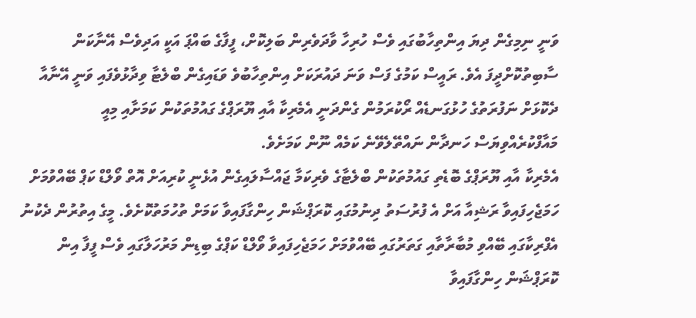ވަނީ ނިމިގެން ދިޔަ އިންތިހާބުގައި ވެސް ހުރިހާ ވާދަވެރިން ބަލިކޮށް، ފީފާގެ ބައްޕަ އަކީ އަދިވެސް އޭނާކަން ސާބިތުކޮށްދީފަ އެވެ. ރައީސް ކަމުގެ ފަސް ވަނަ ދައުރަކަށް އިންތިހާބުވެ ވަޑައިގެން ބްލެޓާ ވިދާޅުވެފައި ވަނީ އޭނާއާ ދެކޮޅަށް ނަފުރަތުގެ ހުޅުގަނޑެއް ރޯކުރަމުން ގެންދަނީ އެމެރިކާ އާއި ޔޫރަޕްގެ ގައުމުތަކުން ކަމަށާއި މިއީ މައާފްކުރެއްވިޔަސް ހަނދާން ނައްތޭލެވޭނެ ކަމެއް ނޫން ކަމަށެވެ.
އެމެރިކާ އާއި ޔޫރަޕްގެ ބޮޑެތި ގައުމުތަކުން ބްލެޓާގެ ވެރިކަމާ ޖައްސާލައިގެން އުޅެނީ ކުރިއަށް އޮތް ވޯލްޑް ކަޕް ބޭއްވުމަށް ހަމަޖެހިފައިވާ ރަޝިއާ އަށް އެ ފުރުސަތު ދިނުމުގައި ކޮރަޕްޝަން ހިންގާފައިވާ ކަމަށް ތުހުމަތުކޮށެވެ. މީގެ އިތުރުން ދެކުނު އެފްރިކާގައި ބޭއްވި މުބާރާތާއި ގަތަރުގައި ބޭއްވުމަށް ހަމަޖެހިފައިވާ ވޯލްޑް ކަޕްގެ ބިޑިން މަރުހަލާގައި ވެސް ފީފާ އިން ކޮރަޕްޝަން ހިންގާފައިވާ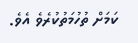ކަމަށް ތުހުމަތުކުރެވެ އެވެ.